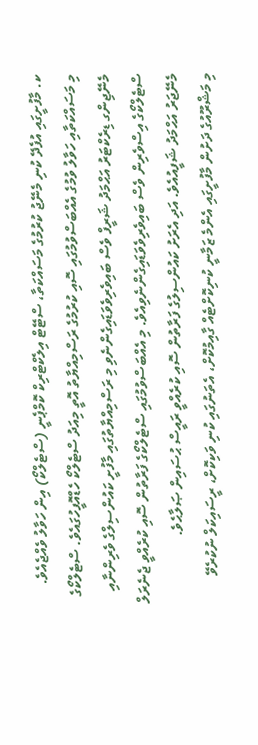ކ. މާފުށީގައި އުފެދޭ ކުނި މެނޭޖު ކުރުމުގެ މަސައްކަތާ، ސްޓޭޓް އިލެކްޓްރިކް ކޮމްޕެނީ (ސްޓެލްކޯ) އިން ހަވާލު ވެއްޖެއެވެ.
މި މަސައްކަތާއި ހަވާލު ވުމުގެ އެއްބަސްވުމުގައި ސޮއި ކުރުމުގެ ރަސްމިއްޔާތު އޮތީ މިއަދު ސްޓެލްކޯ ހެޑްއޮފީހުގައެވެ. ސްޓެލްކޯގެ މެނޭޖިންގ ޑިރެކްޓަރު އަޙްމަދު ޝަރީފް ވެސް ބައިވެރިވެވަޑައިގެންނެވި މި ރަސްމިއްޔާތުގައި މާފުށީ ކައުންސިލްގެ ވެރިންނާއި ސްޓެލްކޯގެ އިސްވެރިން ވެސް ބައިވެރިވެވަޑައިގެންނެވިއެވެ. މި އެއްބަސްވުމުގައި ސްޓެލްކޯގެ ފަރާތުން ސޮއި ކުރެއްވީ ޖެނެރަލް މެނޭޖަރު އަޙްމަދު ޝަފީއުއެވެ. އަދި އެރަށު ކައުންސިލުގެ ފަރާތުން ސޮއި ކުރެއްވީ ރައީސް ޙުސައިން ޞަލާޙެވެ.
މި މަޝްރޫއުގެ ދަށުން މާފުށީގައި އެންމެ ޒަމާނީ ކުނިކޮށްޓެއް ގާއިމުކޮށް، އެތަނުގައި ކުނި ވަކިކޮށް، ރީސައިކަލް ނުކުރެވޭ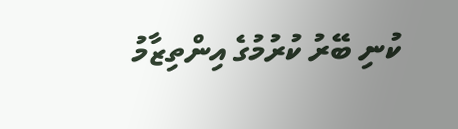ކުނި ބޭރު ކުރުމުގެ އިންތިޒާމު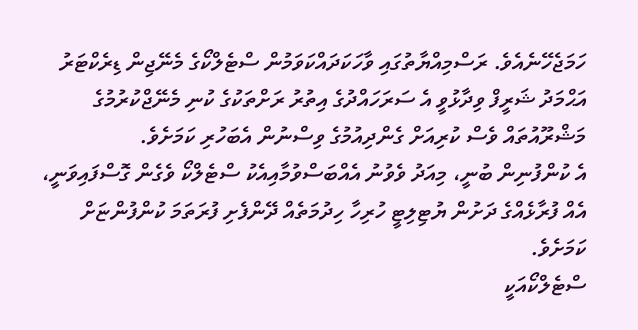ހަމަޖެހޭނެއެވެ. ރަސްމިއްޔާތުގައި ވާހަކަދައްކަވަމުން ސްޓެލްކޯގެ މެނޭޖިން ޑިރެކްޓަރު އަޙްމަދު ޝަރީފް ވިދާޅުވީ އެ ސަރަހައްދުގެ އިތުރު ރަށްތަކުގެ ކުނި މެނޭޖްކުރުމުގެ މަޝްރޫއުތައް ވެސް ކުރިއަށް ގެންދިއުމުގެ ވިސްނުން އެބަހުރި ކަމަށެވެ.
އެ ކުންފުނިން ބުނީ، މިއަދު ވެވުނު އެއްބަސްވުމާއިއެކު ސްޓެލްކޯ ވެގެން ގޮސްފައިވަނީ، އެއް ފުރާޅެއްގެ ދަށުން ޔުޓިލިޓީ ހުރިހާ ހިދުމަތެއް ދޭންފެށި ފުރަތަމަ ކުންފުންޏަށް ކަމަށެވެ.
ސްޓެލްކޯއަކީ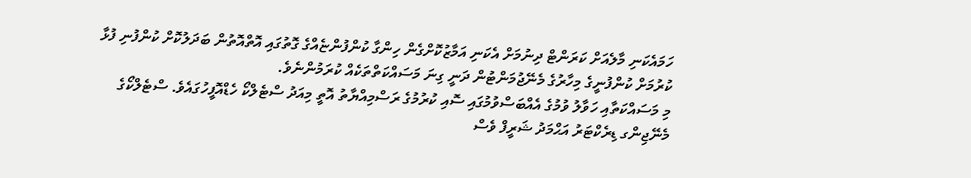ހަމައެކަނި މާލެއަށް ކަރަންޓް ދިނުމަށް އެކަނި އަމާޒުކޮށްގެން ހިންގާ ކުންފުންޏެއްގެ ގޮތުގައި އޮތްއޮތުން ބަދަލުކޮށް ކުންފުނި ފުޅާ ކުރުމަށް ކުންފުނީގެ މިހާރުގެ މެނޭޖުމަންޓުން ދަނީ ގިނަ މަސައްކަތްތަކެއް ކުރަމުންނެވެ.
މި މަސައްކަތާއި ހަވާލު ވުމުގެ އެއްބަސްވުމުގައި ސޮއި ކުރުމުގެ ރަސްމިއްޔާތު އޮތީ މިއަދު ސްޓެލްކޯ ހެޑްއޮފީހުގައެވެ. ސްޓެލްކޯގެ މެނޭޖިންގ ޑިރެކްޓަރު އަޙްމަދު ޝަރީފް ވެސް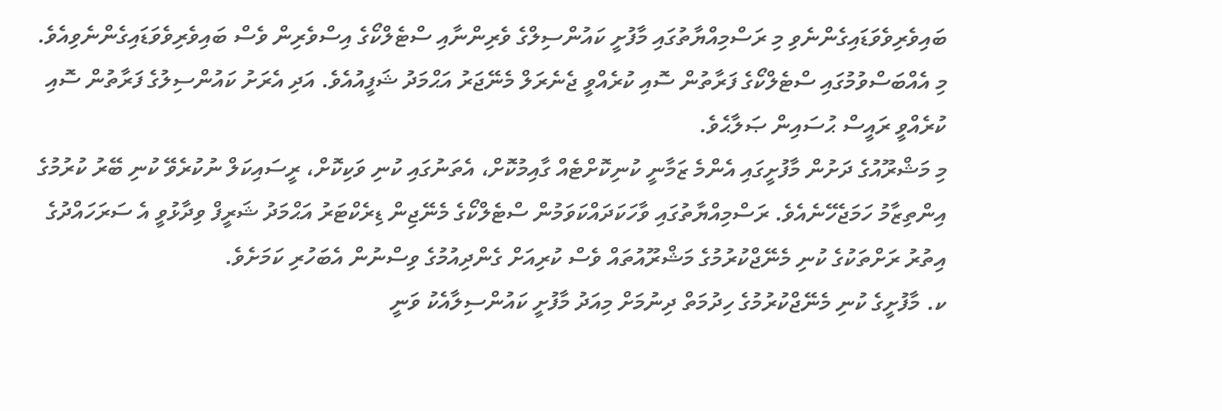ބައިވެރިވެވަޑައިގެންނެވި މި ރަސްމިއްޔާތުގައި މާފުށީ ކައުންސިލްގެ ވެރިންނާއި ސްޓެލްކޯގެ އިސްވެރިން ވެސް ބައިވެރިވެވަޑައިގެންނެވިއެވެ. މި އެއްބަސްވުމުގައި ސްޓެލްކޯގެ ފަރާތުން ސޮއި ކުރެއްވީ ޖެނެރަލް މެނޭޖަރު އަޙްމަދު ޝަފީއުއެވެ. އަދި އެރަށު ކައުންސިލުގެ ފަރާތުން ސޮއި ކުރެއްވީ ރައީސް ޙުސައިން ޞަލާޙެވެ.
މި މަޝްރޫއުގެ ދަށުން މާފުށީގައި އެންމެ ޒަމާނީ ކުނިކޮށްޓެއް ގާއިމުކޮށް، އެތަނުގައި ކުނި ވަކިކޮށް، ރީސައިކަލް ނުކުރެވޭ ކުނި ބޭރު ކުރުމުގެ އިންތިޒާމު ހަމަޖެހޭނެއެވެ. ރަސްމިއްޔާތުގައި ވާހަކަދައްކަވަމުން ސްޓެލްކޯގެ މެނޭޖިން ޑިރެކްޓަރު އަޙްމަދު ޝަރީފް ވިދާޅުވީ އެ ސަރަހައްދުގެ އިތުރު ރަށްތަކުގެ ކުނި މެނޭޖްކުރުމުގެ މަޝްރޫއުތައް ވެސް ކުރިއަށް ގެންދިއުމުގެ ވިސްނުން އެބަހުރި ކަމަށެވެ.
ކ. މާފުށީގެ ކުނި މެނޭޖްކުރުމުގެ ހިދުމަތް ދިނުމަށް މިއަދު މާފުށީ ކައުންސިލާއެކު ވަނީ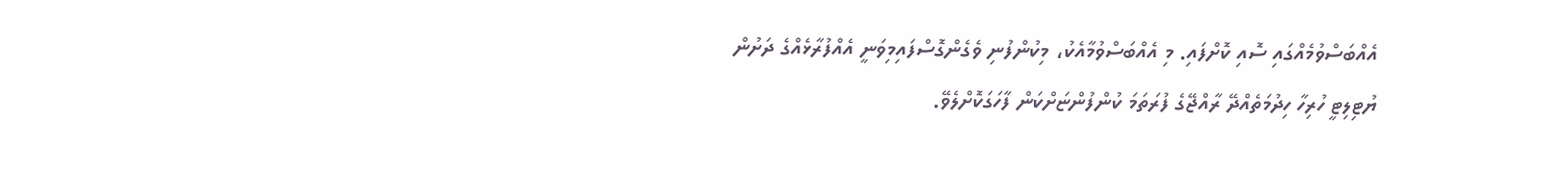އެއްބަސްވުމެއްގައި ސޮއި ކޮށްފައި. މި އެއްބަސްވުމާއެކު، މިކުންފުނި ވެގެންގޮސްފައިމިވަނީ އެއްފުރާޅެއްގެ ދަށުން ޔުޓިލިޓީ ހުރިހާ ހިދުމަތެއްދޭ ރާއްޖޭގެ ފުރަތަމަ ކުންފުންޏަށްކަން ފާހަގަކޮށްލެވޭ.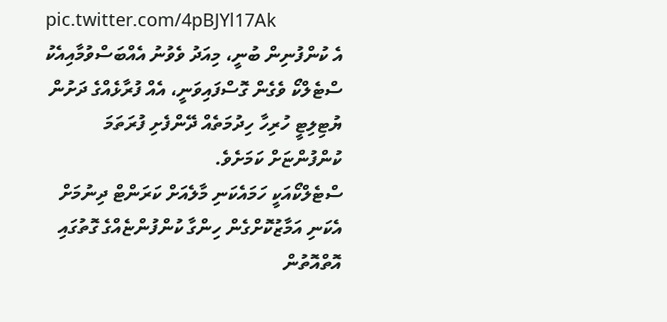pic.twitter.com/4pBJYl17Ak
އެ ކުންފުނިން ބުނީ، މިއަދު ވެވުނު އެއްބަސްވުމާއިއެކު ސްޓެލްކޯ ވެގެން ގޮސްފައިވަނީ، އެއް ފުރާޅެއްގެ ދަށުން ޔުޓިލިޓީ ހުރިހާ ހިދުމަތެއް ދޭންފެށި ފުރަތަމަ ކުންފުންޏަށް ކަމަށެވެ.
ސްޓެލްކޯއަކީ ހަމައެކަނި މާލެއަށް ކަރަންޓް ދިނުމަށް އެކަނި އަމާޒުކޮށްގެން ހިންގާ ކުންފުންޏެއްގެ ގޮތުގައި އޮތްއޮތުން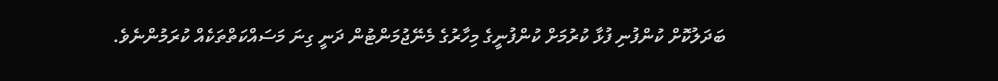ބަދަލުކޮށް ކުންފުނި ފުޅާ ކުރުމަށް ކުންފުނީގެ މިހާރުގެ މެނޭޖުމަންޓުން ދަނީ ގިނަ މަސައްކަތްތަކެއް ކުރަމުންނެވެ.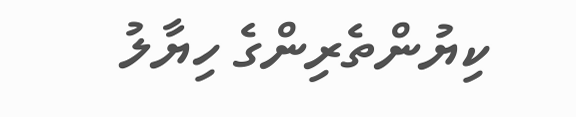ކިޔުންތެރިންގެ ހިޔާލު